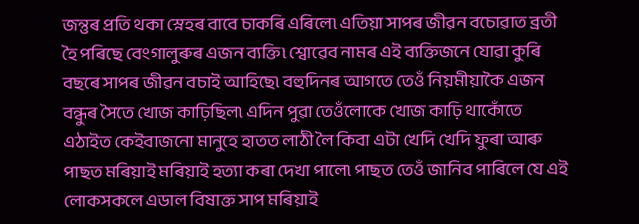জন্তুৰ প্ৰতি থকা স্নেহৰ বাবে চাকৰি এৰিলে৷ এতিয়া সাপৰ জীৱন বচোৱাত ব্ৰতী হৈ পৰিছে বেংগালুৰুৰ এজন ব্যক্তি৷ শ্বোৱেব নামৰ এই ব্যক্তিজনে যোৱা কুৰি বছৰে সাপৰ জীৱন বচাই আহিছে৷ বহুদিনৰ আগতে তেওঁ নিয়মীয়াকৈ এজন বন্ধুৰ সৈতে খোজ কাঢ়িছিল৷ এদিন পুৱা তেওঁলোকে খোজ কাঢ়ি থাকোঁতে এঠাইত কেইবাজনো মানুহে হাতত লাঠী লৈ কিবা এটা খেদি খেদি ফুৰা আৰু পাছত মৰিয়াই মৰিয়াই হত্যা কৰা দেখা পালে৷ পাছত তেওঁ জানিব পাৰিলে যে এই লোকসকলে এডাল বিষাক্ত সাপ মৰিয়াই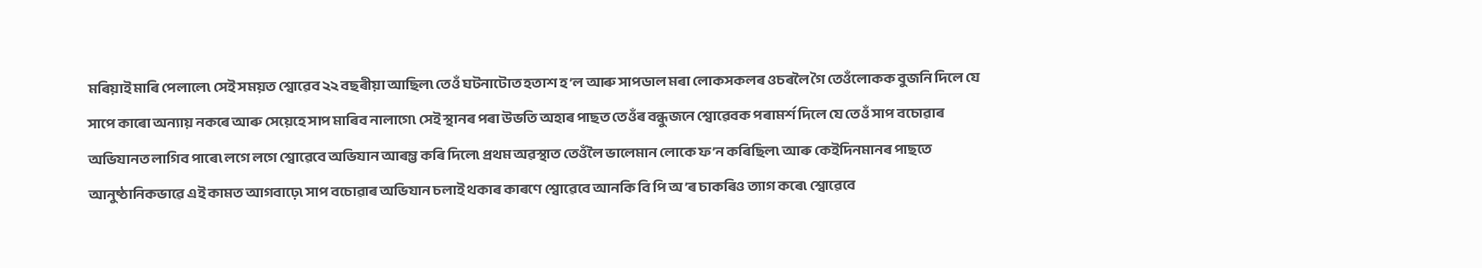মৰিয়াই মাৰি পেলালে৷ সেই সময়ত শ্বোৱেব ২২ বছৰীয়া আছিল৷ তেওঁ ঘটনাটোত হতাশ হ’ল আৰু সাপডাল মৰা লোকসকলৰ ওচৰলৈ গৈ তেওঁলোকক বুজনি দিলে যে সাপে কাৰো অন্যায় নকৰে আৰু সেয়েহে সাপ মাৰিব নালাগে৷ সেই স্থানৰ পৰা উভতি অহাৰ পাছত তেওঁৰ বন্ধুজনে শ্বোৱেবক পৰামৰ্শ দিলে যে তেওঁ সাপ বচোৱাৰ অভিযানত লাগিব পাৰে৷ লগে লগে শ্বোৱেবে অভিযান আৰম্ভ কৰি দিলে৷ প্ৰথম অৱস্থাত তেওঁলৈ ভালেমান লোকে ফ’ন কৰিছিল৷ আৰু কেইদিনমানৰ পাছতে আনুষ্ঠানিকভাৱে এই কামত আগবাঢ়ে৷ সাপ বচোৱাৰ অভিযান চলাই থকাৰ কাৰণে শ্বোৱেবে আনকি বি পি অ’ৰ চাকৰিও ত্যাগ কৰে৷ শ্বোৱেবে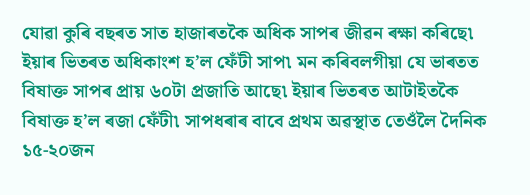যোৱা কুৰি বছৰত সাত হাজাৰতকৈ অধিক সাপৰ জীৱন ৰক্ষা কৰিছে৷ ইয়াৰ ভিতৰত অধিকাংশ হ’ল ফেঁটী সাপ৷ মন কৰিবলগীয়া যে ভাৰতত বিষাক্ত সাপৰ প্ৰায় ৬০টা প্ৰজাতি আছে৷ ইয়াৰ ভিতৰত আটাইতকৈ বিষাক্ত হ’ল ৰজা ফেঁটী৷ সাপধৰাৰ বাবে প্ৰথম অৱস্থাত তেওঁলৈ দৈনিক ১৫-২০জন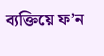ব্যক্তিয়ে ফ’ন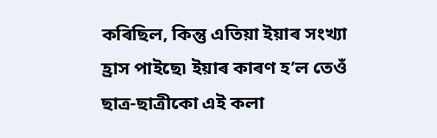কৰিছিল, কিন্তু এতিয়া ইয়াৰ সংখ্যা হ্ৰাস পাইছে৷ ইয়াৰ কাৰণ হ’ল তেওঁ ছাত্ৰ-ছাত্ৰীকো এই কলা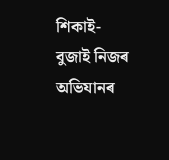শিকাই-বুজাই নিজৰ অভিযানৰ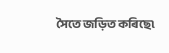সৈতে জড়িত কৰিছে৷